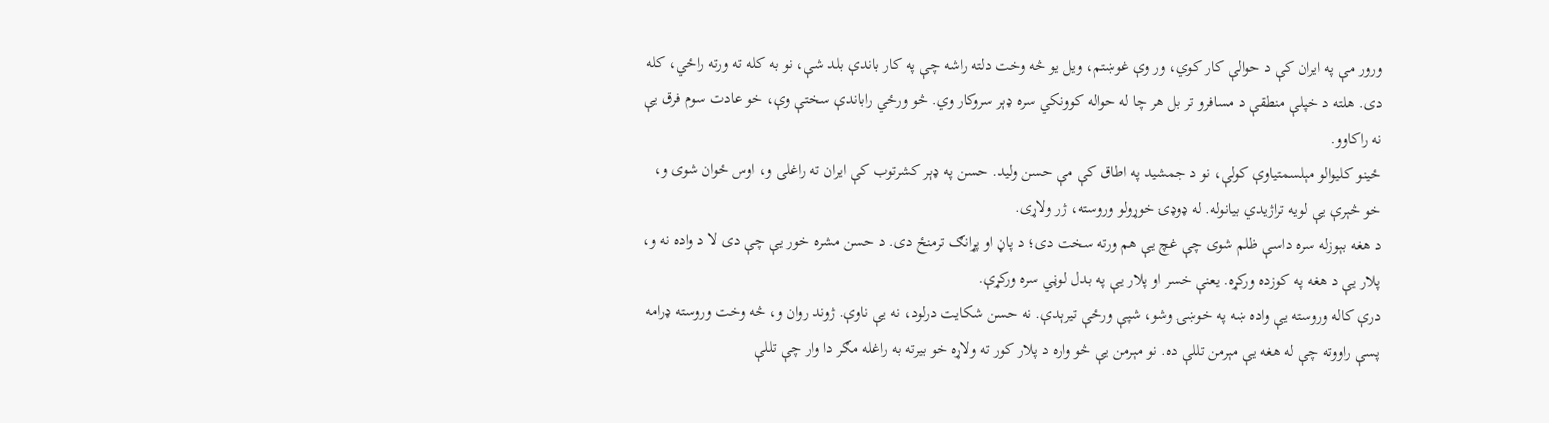ورور مې په ایران کې د حوالې کار کوي، ور وې غوښتم، ویل یو څه وخت دلته راشه چې په کار باندې بلد شې، نو به کله ته ورته راځي، کله دی. هلته د خپلې منطقې د مسافرو تر بل هر چا له حواله کوونکي سره ډېر سروکار وي. څو ورځي راباندې سختې وې، خو عادت سوم فرق یې نه راکاوو.
ځینو کلیوالو مېلسمتیاوې کولې، نو د جمشید په اطاق کې مې حسن ولید. حسن په ډېر کشرتوب کې ایران ته راغلی و، اوس ځوان شوی و، خو څېرې یې لویه تراژیدي بیانوله. له ډوډۍ خوړولو وروسته، ژر ولاړی.
د هغه بېوزله سره داسې ظلم شوی چې غچ یې هم ورته سخت دی؛ د پاڼ او پړانګ ترمنځ دی. د حسن مشره خور یې چې دی لا د واده نه و، پلار یې د هغه په کوزده ورکړه. یعنې خسر او پلار یې په بدل لوڼي سره ورکړې.
درې کاله وروسته یې واده ښه په خوښۍ وشو، شپې ورځې تیرېدې. نه حسن شکایت درلود، نه یې ناوې. ژوند روان و، څه وخت وروسته ډرامه پسې راووته چې له هغه یې مېرمن تللې ده. نو مېرمن یې څو واره د پلار کور ته ولاړه خو بیرته به راغله مګر دا وار چې تللې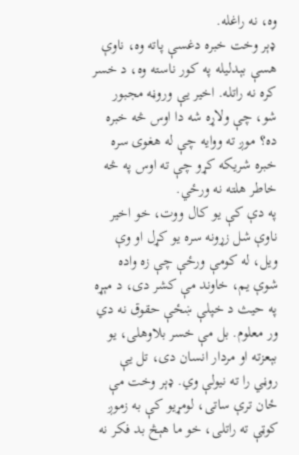وه، نه راغله.
ډېر وخت خبره دغسې پاته وه، ناوې هسې بېدلیله په کور ناسته وه، د خسر کره نه راتله. اخیر یې وروڼه مجبور شو، چې ولاړه شه دا اوس څه خبره ده؟ موږ ته ووایه چې له هغوی سره خبره شریکه کړو چې ته اوس په څه خاطر هلته نه ورځي.
په دې کې یو کال ووت، خو اخیر ناوې شل زړونه سره یو کړل او وې ویل، له کومې ورځې چې زه واده شوې یم، خاوند مې کشر دی، د مېړه په حیث د خپلې ښځې حقوق نه دي ور معلوم. بل مې خسر بلاوهلی، یو بېعزته او مردار انسان دی، تل یې روڼي را ته نیولې وي. ډېر وخت مې ځان ترې ساتی، لومړیو کې به زموږ کوټې ته راتلی، خو ما هېڅ بد فکر نه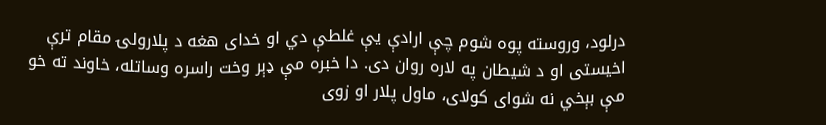درلود، وروسته پوه شوم چې ارادې یې غلطې دي او خدای هغه د پلارولۍ مقام ترې اخیستی او د شیطان په لاره روان دی. دا خبره مې ډېر وخت راسره وساتله، خاوند ته خو مې بېخي نه شوای کولای، ماول پلار او زوی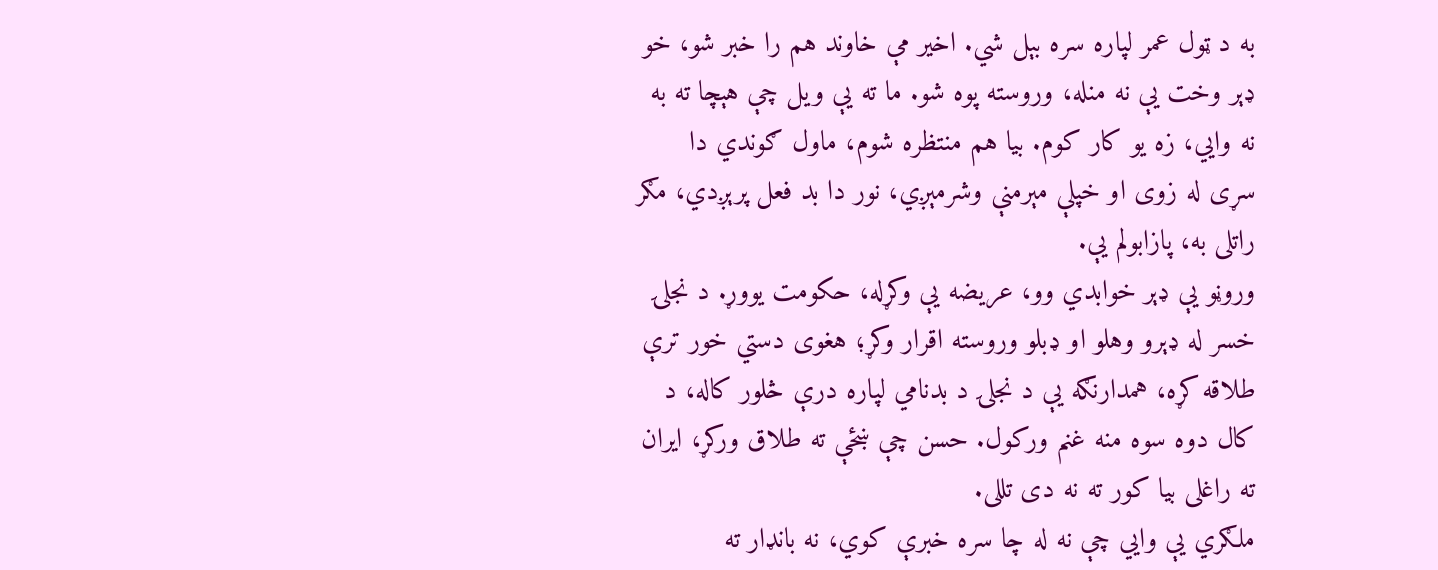به د ټول عمر لپاره سره بېل شي. اخیر مې خاوند هم را خبر شو، خو ډېر وخت یې نه منله، وروسته پوه شو. ما ته یې ویل چې هېچا ته به نه وايي، زه یو کار کوم. بیا هم منتظره شوم، ماول ګوندي دا سړی له زوی او خپلې مېرمنې وشرمېږي، نور دا بد فعل پرېږدي، مګر راتلی به، پازابولم یې.
وروڼو یې ډېر خوابدي وو، عریضه یې وکړله، حکومت یووړ. د نجلۍ خسر له ډېرو وهلو او ډبلو وروسته اقرار وکړ؛ هغوی دستي خور ترې طلاقه کړه، همدارنګه یې د نجلۍ د بدنامي لپاره درې څلور کاله، د کال دوه سوه منه غنم ورکول. حسن چې ښځې ته طلاق ورکړ، ایران ته راغلی بیا کور ته نه دی تللی.
ملګري یې وایي چې نه له چا سره خبرې کوي، نه بانډار ته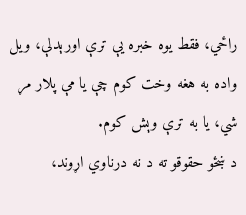راځي، فقط یوه خبره یې ترې اورېدلې، ویل واده به هغه وخت کوم چې یا مې پلار مړ شي، یا به ترې وېش کوم.
د ښځو حقوقو ته د نه درناوي اړوند،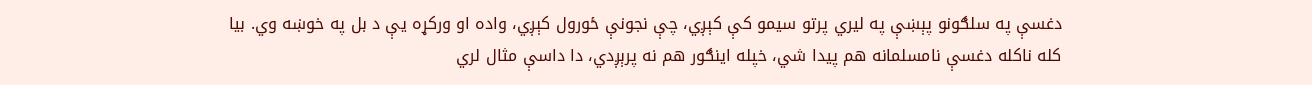دغسې په سلګونو پېښې په لیري پرتو سیمو کې کېږي، چې نجونې ځورول کېږي، واده او ورکړه یې د بل په خوښه وي. بیا کله ناکله دغسې نامسلمانه هم پیدا شي، خپله اینګور هم نه پرېږدي، دا داسې مثال لري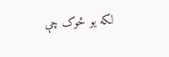لکه یو څوک چې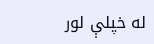له خپلې لور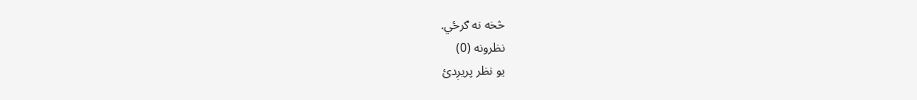څخه نه ګرځي.
نظرونه (0)
یو نظر پریږدئ